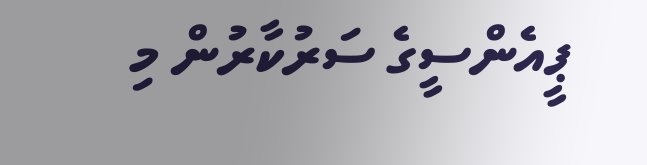ޕީއެންސީގެ ސަރުކާރުން މި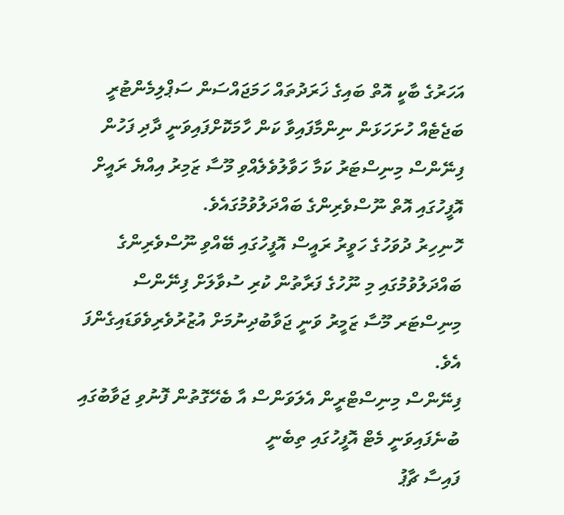އަހަރުގެ ބާކީ އޮތް ބައިގެ ޚަރަދުތައް ހަމަޖައްސަން ސަޕްލިމެންޓުރީ ބަޖެޓެއް ހުށަހަޅަން ނިންމާފައިވާ ކަން ހާމަކޮށްފައިވަނީ ދާދި ފަހުން ފިނޭންސް މިނިސްޓަރު ކަމާ ހަވާލުވެލެއްވި މޫސާ ޒަމިރު އިއްޔެ ރައީށް އޮފީހުގައި އޮތް ނޫސްވެރިންގެ ބައްދަލުވުމުގައެވެ.
ހޮނިހިރު ދުވަހުގެ ހަވީރު ރައީސް އޮފީހުގައި ބޭއްވި ނޫސްވެރިންގެ ބައްދަލުވުމުގައި މި ނޫހުގެ ފަރާތުން ކުރި ސުވާލަށް ފިނޭންސް މިނިސްޓަރ މޫސާ ޒަމީރު ވަނީ ޖަވާބުދިނުމަށް އުޒުރުވެރިވެވަޑައިގެންފަ އެވެ.
ފިނޭންސް މިނިސްޓްރީން އެލަވަންސް އާ ބެހޭގޮތުން ފޮނުވި ޖަވާބުގައި ބުނެފައިވަނީ މެޓް އޮފީހުގައި ތިބެނީ
ފައިސާ ޗާޕު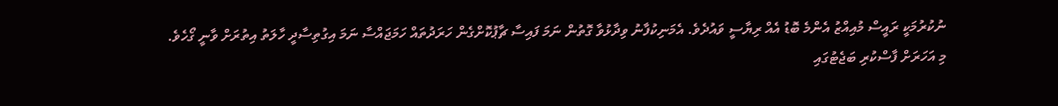ނުކުރުމަކީ ރައީސް މުއިއްޒު އެންމެ ބޮޑު އެއް ރިޔާސީ ވައުދެވެ. އެމަނިކުފާނު ވިދާޅުވާ ގޮތުން ނަމަ ފައިސާ ޗާޕުކޮށްގެން ހަރަދުތައް ހަމަޖައްސާ ނަމަ އިގުތިސާދީ ހާލަތު އިތުރަށް ވާނީ ގޯހެވެ.
މި އަހަރަށް ފާސްކުރި ބަޖެޓުގައި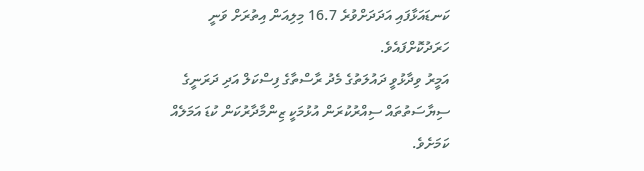ކަނޑައަޅާފައި އަދަދަށްވުރެ 16.7 މިލިއަން އިތުރަށް ވަނީ ހަރަދުކޮށްފައެވެ.
އަމީރު ވިދާޅުވީ ދައުލަތުގެ މެދު ރާސްތާގެ ފިސްކަލް އަދި ދަރަނީގެ ސިޔާސަތުތައް ސިއްރުކުރަން އުޅުމަކީ ޒިންމާދާރުކަން ކުޑަ އަމަލެއް ކަމަށެވެ.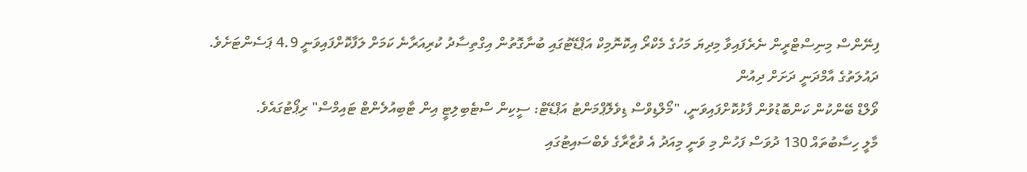ފިނޭންސް މިނިސްޓްރީން ނެރެފައިވާ މިދިޔަ މަހުގެ މެކްރޯ އިކޮނޮމިކް އަޕްޑޭޓުގައި ބުނާގޮތުން އިގްތިސާދު ކުރިއަރާނެ ކަމަށް ލަފާކޮށްފައިވަނީ 4.9 ޕަސެންޓަށެވެ.
ދައުލަތުގެ އާމްދަނީ ދަށަށް ދިއުން
ވޯލްޑް ބޭންކުން ކަންބޮޑުވުން ފާޅުކޮށްފައިވަނީ، "މޯލްޑިވްސް ޑިވެލޮޕްމަންޓު އަޕްޑޭޓް: ސީކިން ސްޓެބިލިޓީ އިން ޓާބިއުލެންޓް ޓައިމްސް" ރިޕޯޓުގައެވެ.
މާލީ ހިސާބުތައް 130 ދުވަސް ފަހުން މި ވަނީ މިއަދު އެ ވުޒާރާގެ ވެބްސައިޓުގައި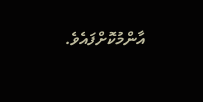އާންމުކޮށްފައެވެ.